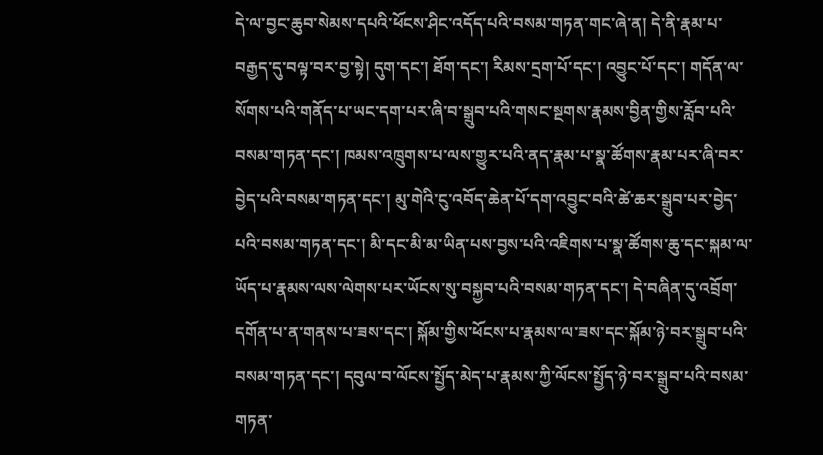དེ་ལ་བྱང་ཆུབ་སེམས་དཔའི་ཕོངས་ཤིང་འདོད་པའི་བསམ་གཏན་གང་ཞེ་ན། དེ་ནི་རྣམ་པ་བརྒྱད་དུ་བལྟ་བར་བྱ་སྟེ། དུག་དང་། ཐོག་དང་། རིམས་དྲག་པོ་དང་། འབྱུང་པོ་དང་། གདོན་ལ་སོགས་པའི་གནོད་པ་ཡང་དག་པར་ཞི་བ་སྒྲུབ་པའི་གསང་སྔགས་རྣམས་བྱིན་གྱིས་རློབ་པའི་བསམ་གཏན་དང་། ཁམས་འཁྲུགས་པ་ལས་གྱུར་པའི་ནད་རྣམ་པ་སྣ་ཚོགས་རྣམ་པར་ཞི་བར་བྱེད་པའི་བསམ་གཏན་དང་། མུ་གེའི་ངུ་འབོད་ཆེན་པོ་དག་འབྱུང་བའི་ཚེ་ཆར་སྒྲུབ་པར་བྱེད་པའི་བསམ་གཏན་དང་། མི་དང་མི་མ་ཡིན་པས་བྱས་པའི་འཇིགས་པ་སྣ་ཚོགས་ཆུ་དང་སྐམ་ལ་ཡོད་པ་རྣམས་ལས་ལེགས་པར་ཡོངས་སུ་བསྐྱབ་པའི་བསམ་གཏན་དང་། དེ་བཞིན་དུ་འབྲོག་དགོན་པ་ན་གནས་པ་ཟས་དང་། སྐོམ་གྱིས་ཕོངས་པ་རྣམས་ལ་ཟས་དང་སྐོམ་ཉེ་བར་སྒྲུབ་པའི་བསམ་གཏན་དང་། དབུལ་བ་ལོངས་སྤྱོད་མེད་པ་རྣམས་ཀྱི་ལོངས་སྤྱོད་ཉེ་བར་སྒྲུབ་པའི་བསམ་གཏན་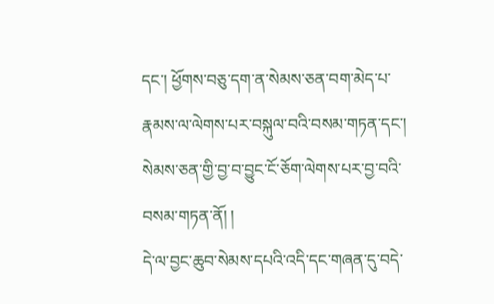དང་། ཕྱོགས་བཅུ་དག་ན་སེམས་ཅན་བག་མེད་པ་རྣམས་ལ་ལེགས་པར་བསྐུལ་བའི་བསམ་གཏན་དང་། སེམས་ཅན་གྱི་བྱ་བ་བྱུང་ངོ་ཅོག་ལེགས་པར་བྱ་བའི་བསམ་གཏན་ནོ། །
དེ་ལ་བྱང་ཆུབ་སེམས་དཔའི་འདི་དང་གཞན་དུ་བདེ་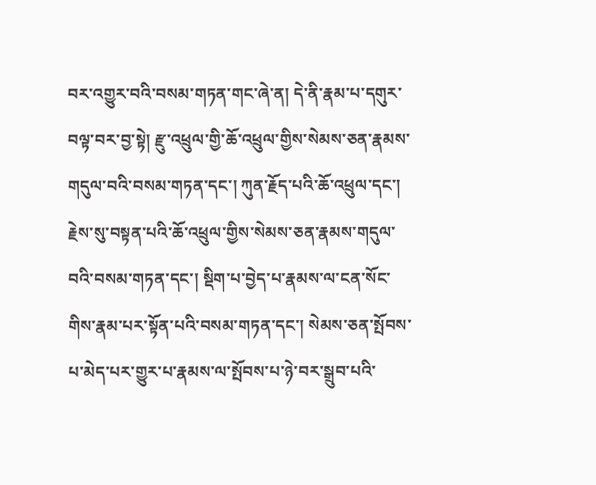བར་འགྱུར་བའི་བསམ་གཏན་གང་ཞེ་ན། དེ་ནི་རྣམ་པ་དགུར་བལྟ་བར་བྱ་སྟེ། རྫུ་འཕྲུལ་གྱི་ཆོ་འཕྲུལ་གྱིས་སེམས་ཅན་རྣམས་གདུལ་བའི་བསམ་གཏན་དང་། ཀུན་རྗོད་པའི་ཆོ་འཕྲུལ་དང་། རྗེས་སུ་བསྟན་པའི་ཆོ་འཕྲུལ་གྱིས་སེམས་ཅན་རྣམས་གདུལ་བའི་བསམ་གཏན་དང་། སྡིག་པ་བྱེད་པ་རྣམས་ལ་ངན་སོང་གིས་རྣམ་པར་སྟོན་པའི་བསམ་གཏན་དང་། སེམས་ཅན་སྤོབས་པ་མེད་པར་གྱུར་པ་རྣམས་ལ་སྤོབས་པ་ཉེ་བར་སྒྲུབ་པའི་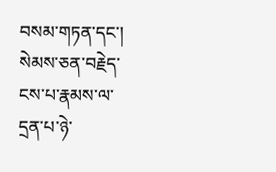བསམ་གཏན་དང་། སེམས་ཅན་བརྗེད་ངས་པ་རྣམས་ལ་དྲན་པ་ཉེ་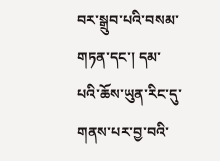བར་སྒྲུབ་པའི་བསམ་གཏན་དང་། དམ་པའི་ཆོས་ཡུན་རིང་དུ་གནས་པར་བྱ་བའི་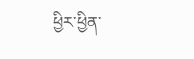ཕྱིར་ཕྱིན་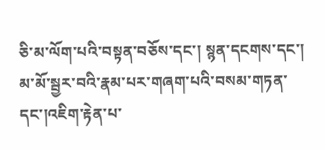ཅི་མ་ལོག་པའི་བསྟན་བཅོས་དང་། སྙན་དངགས་དང་། མ་མོ་སྦྱར་བའི་རྣམ་པར་གཞག་པའི་བསམ་གཏན་དང་།འཇིག་རྟེན་པ་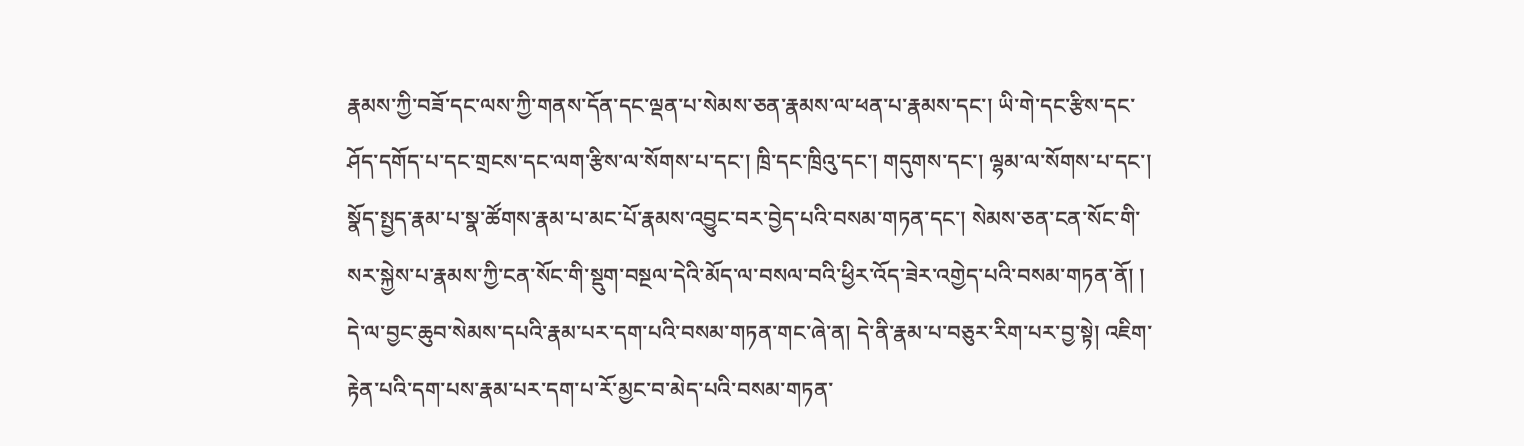རྣམས་ཀྱི་བཟོ་དང་ལས་ཀྱི་གནས་དོན་དང་ལྡན་པ་སེམས་ཅན་རྣམས་ལ་ཕན་པ་རྣམས་དང་། ཡི་གེ་དང་རྩིས་དང་ཤོད་དགོད་པ་དང་གྲངས་དང་ལག་རྩིས་ལ་སོགས་པ་དང་། ཁྲི་དང་ཁྲིའུ་དང་། གདུགས་དང་། ལྷམ་ལ་སོགས་པ་དང་། སྣོད་སྤྱད་རྣམ་པ་སྣ་ཚོགས་རྣམ་པ་མང་པོ་རྣམས་འབྱུང་བར་བྱེད་པའི་བསམ་གཏན་དང་། སེམས་ཅན་ངན་སོང་གི་སར་སྐྱེས་པ་རྣམས་ཀྱི་ངན་སོང་གི་སྡུག་བསྔལ་དེའི་མོད་ལ་བསལ་བའི་ཕྱིར་འོད་ཟེར་འགྱེད་པའི་བསམ་གཏན་ནོ། །
དེ་ལ་བྱང་ཆུབ་སེམས་དཔའི་རྣམ་པར་དག་པའི་བསམ་གཏན་གང་ཞེ་ན། དེ་ནི་རྣམ་པ་བཅུར་རིག་པར་བྱ་སྟེ། འཇིག་རྟེན་པའི་དག་པས་རྣམ་པར་དག་པ་རོ་མྱང་བ་མེད་པའི་བསམ་གཏན་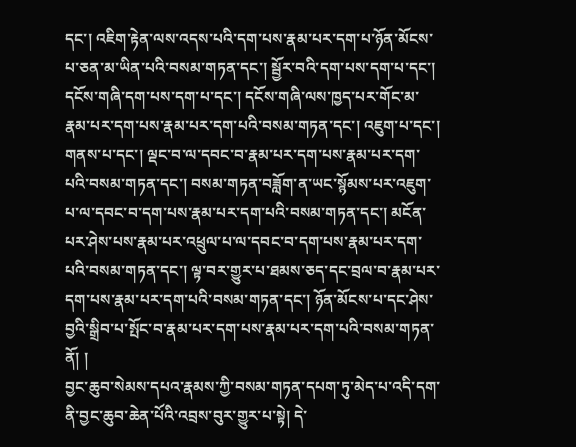དང་། འཇིག་རྟེན་ལས་འདས་པའི་དག་པས་རྣམ་པར་དག་པ་ཉོན་མོངས་པ་ཅན་མ་ཡིན་པའི་བསམ་གཏན་དང་། སྦྱོར་བའི་དག་པས་དག་པ་དང་། དངོས་གཞི་དག་པས་དག་པ་དང་། དངོས་གཞི་ལས་ཁྱད་པར་གོང་མ་རྣམ་པར་དག་པས་རྣམ་པར་དག་པའི་བསམ་གཏན་དང་། འཇུག་པ་དང་། གནས་པ་དང་། ལྡང་བ་ལ་དབང་བ་རྣམ་པར་དག་པས་རྣམ་པར་དག་པའི་བསམ་གཏན་དང་། བསམ་གཏན་བཟློག་ན་ཡང་སྙོམས་པར་འཇུག་པ་ལ་དབང་བ་དག་པས་རྣམ་པར་དག་པའི་བསམ་གཏན་དང་། མངོན་པར་ཤེས་པས་རྣམ་པར་འཕྲུལ་པ་ལ་དབང་བ་དག་པས་རྣམ་པར་དག་པའི་བསམ་གཏན་དང་། ལྟ་བར་གྱུར་པ་ཐམས་ཅད་དང་བྲལ་བ་རྣམ་པར་དག་པས་རྣམ་པར་དག་པའི་བསམ་གཏན་དང་། ཉོན་མོངས་པ་དང་ཤེས་བྱའི་སྒྲིབ་པ་སྤོང་བ་རྣམ་པར་དག་པས་རྣམ་པར་དག་པའི་བསམ་གཏན་ནོ། །
བྱང་ཆུབ་སེམས་དཔའ་རྣམས་ཀྱི་བསམ་གཏན་དཔག་ཏུ་མེད་པ་འདི་དག་ནི་བྱང་ཆུབ་ཆེན་པོའི་འབྲས་བུར་གྱུར་པ་སྟེ། དེ་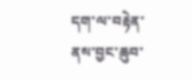དག་ལ་བརྟེན་ནས་བྱང་ཆུབ་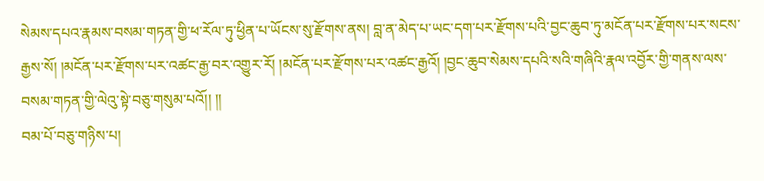སེམས་དཔའ་རྣམས་བསམ་གཏན་གྱི་ཕ་རོལ་ཏུ་ཕྱིན་པ་ཡོངས་སུ་རྫོགས་ནས། བླ་ན་མེད་པ་ཡང་དག་པར་རྫོགས་པའི་བྱང་ཆུབ་ཏུ་མངོན་པར་རྫོགས་པར་སངས་རྒྱས་སོ། །མངོན་པར་རྫོགས་པར་འཚང་རྒྱ་བར་འགྱུར་རོ། །མངོན་པར་རྫོགས་པར་འཚང་རྒྱའོ། །བྱང་ཆུབ་སེམས་དཔའི་སའི་གཞིའི་རྣལ་འབྱོར་གྱི་གནས་ལས་བསམ་གཏན་གྱི་ལེའུ་སྟེ་བཅུ་གསུམ་པའོ།། །།
བམ་པོ་བཅུ་གཉིས་པ།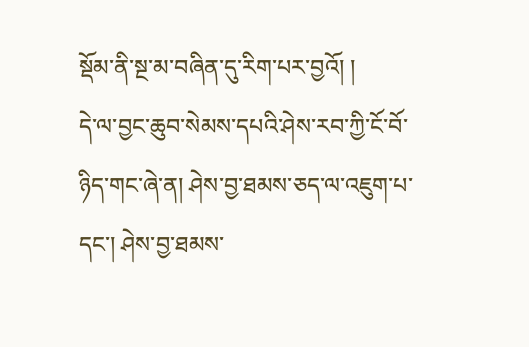སྡོམ་ནི་སྔ་མ་བཞིན་དུ་རིག་པར་བྱའོ། །
དེ་ལ་བྱང་ཆུབ་སེམས་དཔའི་ཤེས་རབ་ཀྱི་ངོ་བོ་ཉིད་གང་ཞེ་ན། ཤེས་བྱ་ཐམས་ཅད་ལ་འཇུག་པ་དང་། ཤེས་བྱ་ཐམས་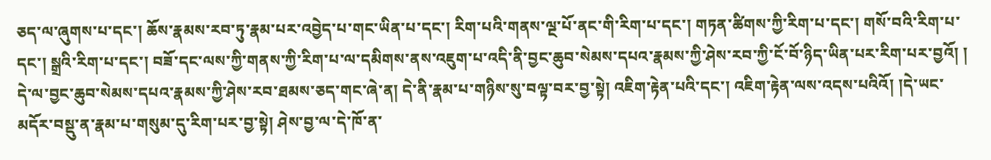ཅད་ལ་ཞུགས་པ་དང་། ཆོས་རྣམས་རབ་ཏུ་རྣམ་པར་འབྱེད་པ་གང་ཡིན་པ་དང་། རིག་པའི་གནས་ལྔ་པོ་ནང་གི་རིག་པ་དང་། གཏན་ཚིགས་ཀྱི་རིག་པ་དང་། གསོ་བའི་རིག་པ་དང་། སྒྲའི་རིག་པ་དང་། བཟོ་དང་ལས་ཀྱི་གནས་ཀྱི་རིག་པ་ལ་དམིགས་ནས་འཇུག་པ་འདི་ནི་བྱང་ཆུབ་སེམས་དཔའ་རྣམས་ཀྱི་ཤེས་རབ་ཀྱི་ངོ་བོ་ཉིད་ཡིན་པར་རིག་པར་བྱའོ། །
དེ་ལ་བྱང་ཆུབ་སེམས་དཔའ་རྣམས་ཀྱི་ཤེས་རབ་ཐམས་ཅད་གང་ཞེ་ན། དེ་ནི་རྣམ་པ་གཉིས་སུ་བལྟ་བར་བྱ་སྟེ། འཇིག་རྟེན་པའི་དང་། འཇིག་རྟེན་ལས་འདས་པའིའོ། །དེ་ཡང་མདོར་བསྡུ་ན་རྣམ་པ་གསུམ་དུ་རིག་པར་བྱ་སྟེ། ཤེས་བྱ་ལ་དེ་ཁོ་ན་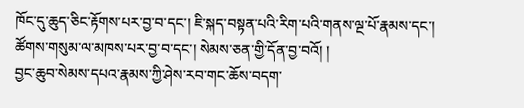ཁོང་དུ་ཆུད་ཅིང་རྟོགས་པར་བྱ་བ་དང་། ཇི་སྐད་བསྟན་པའི་རིག་པའི་གནས་ལྔ་པོ་རྣམས་དང་། ཚོགས་གསུམ་ལ་མཁས་པར་བྱ་བ་དང་། སེམས་ཅན་གྱི་དོན་བྱ་བའོ། །
བྱང་ཆུབ་སེམས་དཔའ་རྣམས་ཀྱི་ཤེས་རབ་གང་ཆོས་བདག་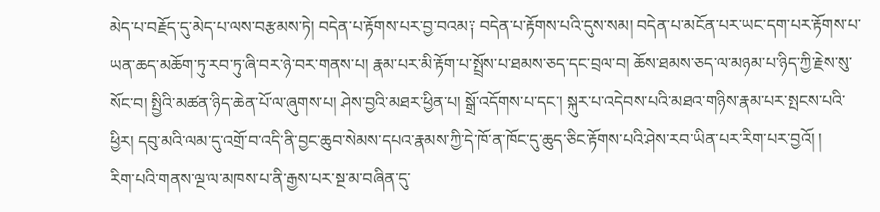མེད་པ་བརྗོད་དུ་མེད་པ་ལས་བརྩམས་ཏེ། བདེན་པ་རྟོགས་པར་བྱ་བའམ༑ བདེན་པ་རྟོགས་པའི་དུས་སམ། བདེན་པ་མངོན་པར་ཡང་དག་པར་རྟོགས་པ་ཡན་ཆད་མཆོག་ཏུ་རབ་ཏུ་ཞི་བར་ཉེ་བར་གནས་པ། རྣམ་པར་མི་རྟོག་པ་སྤྲོས་པ་ཐམས་ཅད་དང་བྲལ་བ། ཆོས་ཐམས་ཅད་ལ་མཉམ་པ་ཉིད་ཀྱི་རྗེས་སུ་སོང་བ། སྤྱིའི་མཚན་ཉིད་ཆེན་པོ་ལ་ཞུགས་པ། ཤེས་བྱའི་མཐར་ཕྱིན་པ། སྒྲོ་འདོགས་པ་དང་། སྐུར་པ་འདེབས་པའི་མཐའ་གཉིས་རྣམ་པར་སྤངས་པའི་ཕྱིར། དབུ་མའི་ལམ་དུ་འགྲོ་བ་འདི་ནི་བྱང་ཆུབ་སེམས་དཔའ་རྣམས་ཀྱི་དེ་ཁོ་ན་ཁོང་དུ་ཆུད་ཅིང་རྟོགས་པའི་ཤེས་རབ་ཡིན་པར་རིག་པར་བྱའོ། །
རིག་པའི་གནས་ལྔ་ལ་མཁས་པ་ནི་རྒྱས་པར་སྔ་མ་བཞིན་དུ་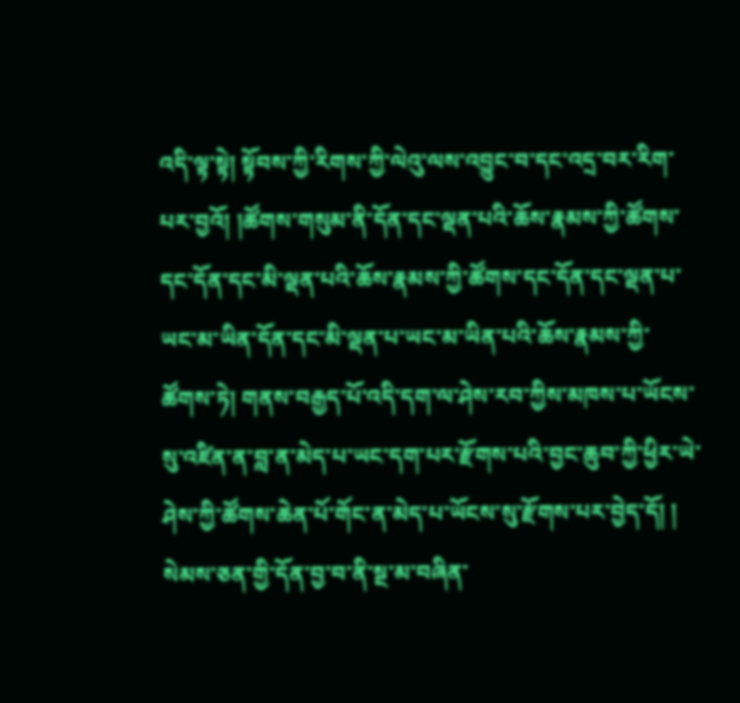འདི་ལྟ་སྟེ། སྟོབས་ཀྱི་རིགས་ཀྱི་ལེའུ་ལས་འབྱུང་བ་དང་འདྲ་བར་རིག་པར་བྱའོ། །ཚོགས་གསུམ་ནི་དོན་དང་ལྡན་པའི་ཆོས་རྣམས་ཀྱི་ཚོགས་དང་དོན་དང་མི་ལྡན་པའི་ཆོས་རྣམས་ཀྱི་ཚོགས་དང་དོན་དང་ལྡན་པ་ཡང་མ་ཡིན་དོན་དང་མི་ལྡན་པ་ཡང་མ་ཡིན་པའི་ཆོས་རྣམས་ཀྱི་ཚོགས་ཏེ། གནས་བརྒྱད་པོ་འདི་དག་ལ་ཤེས་རབ་ཀྱིས་མཁས་པ་ཡོངས་སུ་འཛིན་ན་བླ་ན་མེད་པ་ཡང་དག་པར་རྫོགས་པའི་བྱང་ཆུབ་ཀྱི་ཕྱིར་ཡེ་ཤེས་ཀྱི་ཚོགས་ཆེན་པོ་གོང་ན་མེད་པ་ཡོངས་སུ་རྫོགས་པར་བྱེད་དོ། །
སེམས་ཅན་གྱི་དོན་བྱ་བ་ནི་སྔ་མ་བཞིན་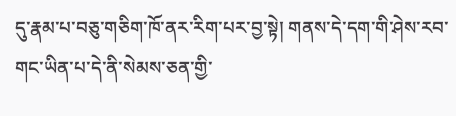དུ་རྣམ་པ་བཅུ་གཅིག་ཁོ་ནར་རིག་པར་བྱ་སྟེ། གནས་དེ་དག་གི་ཤེས་རབ་གང་ཡིན་པ་དེ་ནི་སེམས་ཅན་གྱི་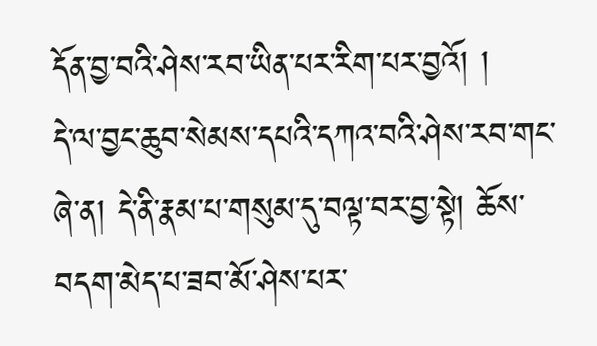དོན་བྱ་བའི་ཤེས་རབ་ཡིན་པར་རིག་པར་བྱའོ། །
དེ་ལ་བྱང་ཆུབ་སེམས་དཔའི་དཀའ་བའི་ཤེས་རབ་གང་ཞེ་ན། དེ་ནི་རྣམ་པ་གསུམ་དུ་བལྟ་བར་བྱ་སྟེ། ཆོས་བདག་མེད་པ་ཟབ་མོ་ཤེས་པར་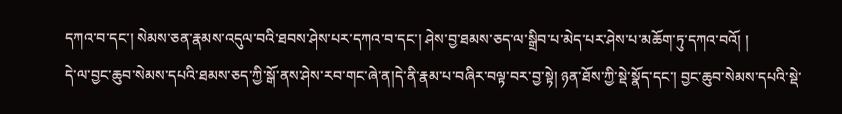དཀའ་བ་དང་། སེམས་ཅན་རྣམས་འདུལ་བའི་ཐབས་ཤེས་པར་དཀའ་བ་དང་། ཤེས་བྱ་ཐམས་ཅད་ལ་སྒྲིབ་པ་མེད་པར་ཤེས་པ་མཆོག་ཏུ་དཀའ་བའོ། །
དེ་ལ་བྱང་ཆུབ་སེམས་དཔའི་ཐམས་ཅད་ཀྱི་སྒོ་ནས་ཤེས་རབ་གང་ཞེ་ན།དེ་ནི་རྣམ་པ་བཞིར་བལྟ་བར་བྱ་སྟེ། ཉན་ཐོས་ཀྱི་སྡེ་སྣོད་དང་། བྱང་ཆུབ་སེམས་དཔའི་སྡེ་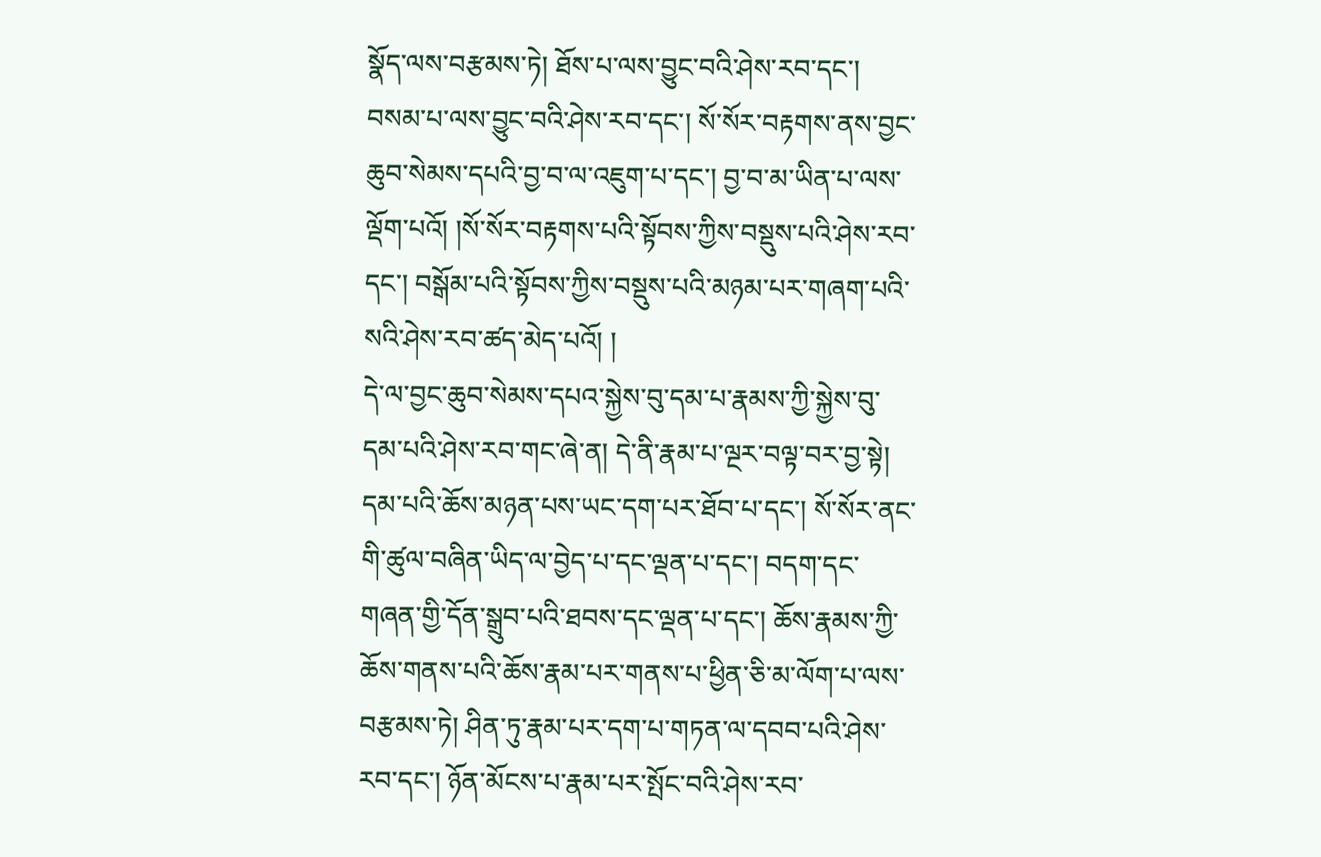སྣོད་ལས་བརྩམས་ཏེ། ཐོས་པ་ལས་བྱུང་བའི་ཤེས་རབ་དང་། བསམ་པ་ལས་བྱུང་བའི་ཤེས་རབ་དང་། སོ་སོར་བརྟགས་ནས་བྱང་ཆུབ་སེམས་དཔའི་བྱ་བ་ལ་འཇུག་པ་དང་། བྱ་བ་མ་ཡིན་པ་ལས་ལྡོག་པའོ། །སོ་སོར་བརྟགས་པའི་སྟོབས་ཀྱིས་བསྡུས་པའི་ཤེས་རབ་དང་། བསྒོམ་པའི་སྟོབས་ཀྱིས་བསྡུས་པའི་མཉམ་པར་གཞག་པའི་སའི་ཤེས་རབ་ཚད་མེད་པའོ། །
དེ་ལ་བྱང་ཆུབ་སེམས་དཔའ་སྐྱེས་བུ་དམ་པ་རྣམས་ཀྱི་སྐྱེས་བུ་དམ་པའི་ཤེས་རབ་གང་ཞེ་ན། དེ་ནི་རྣམ་པ་ལྔར་བལྟ་བར་བྱ་སྟེ། དམ་པའི་ཆོས་མཉན་པས་ཡང་དག་པར་ཐོབ་པ་དང་། སོ་སོར་ནང་གི་ཚུལ་བཞིན་ཡིད་ལ་བྱེད་པ་དང་ལྡན་པ་དང་། བདག་དང་གཞན་གྱི་དོན་སྒྲུབ་པའི་ཐབས་དང་ལྡན་པ་དང་། ཆོས་རྣམས་ཀྱི་ཆོས་གནས་པའི་ཆོས་རྣམ་པར་གནས་པ་ཕྱིན་ཅི་མ་ལོག་པ་ལས་བརྩམས་ཏེ། ཤིན་ཏུ་རྣམ་པར་དག་པ་གཏན་ལ་དབབ་པའི་ཤེས་རབ་དང་། ཉོན་མོངས་པ་རྣམ་པར་སྤོང་བའི་ཤེས་རབ་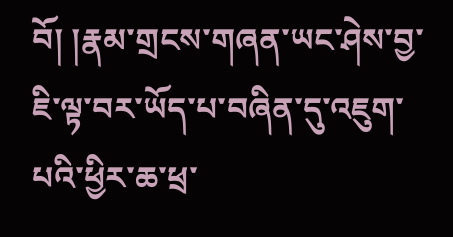བོ། །རྣམ་གྲངས་གཞན་ཡང་ཤེས་བྱ་ཇི་ལྟ་བར་ཡོད་པ་བཞིན་དུ་འཇུག་པའི་ཕྱིར་ཆ་ཕྲ་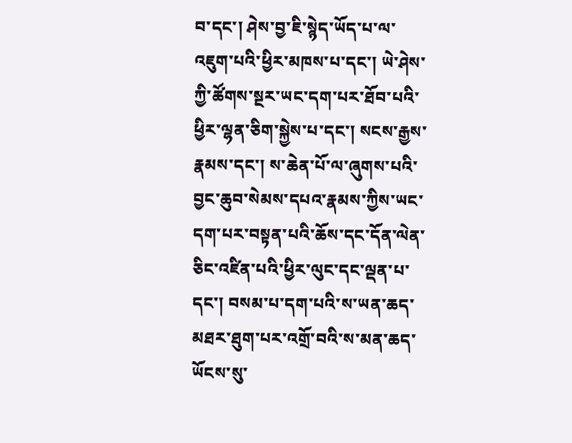བ་དང་། ཤེས་བྱ་ཇི་སྙེད་ཡོད་པ་ལ་འཇུག་པའི་ཕྱིར་མཁས་པ་དང་། ཡེ་ཤེས་ཀྱི་ཚོགས་སྔར་ཡང་དག་པར་ཐོབ་པའི་ཕྱིར་ལྷན་ཅིག་སྐྱེས་པ་དང་། སངས་རྒྱས་རྣམས་དང་། ས་ཆེན་པོ་ལ་ཞུགས་པའི་བྱང་ཆུབ་སེམས་དཔའ་རྣམས་ཀྱིས་ཡང་དག་པར་བསྟན་པའི་ཆོས་དང་དོན་ལེན་ཅིང་འཛིན་པའི་ཕྱིར་ལུང་དང་ལྡན་པ་དང་། བསམ་པ་དག་པའི་ས་ཡན་ཆད་མཐར་ཐུག་པར་འགྲོ་བའི་ས་མན་ཆད་ཡོངས་སུ་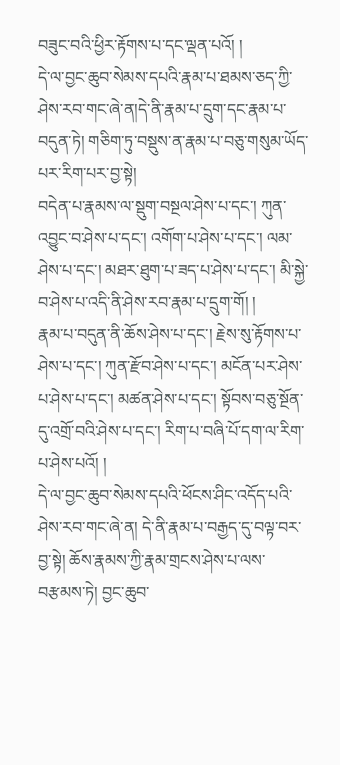བཟུང་བའི་ཕྱིར་རྟོགས་པ་དང་ལྡན་པའོ། །
དེ་ལ་བྱང་ཆུབ་སེམས་དཔའི་རྣམ་པ་ཐམས་ཅད་ཀྱི་ཤེས་རབ་གང་ཞེ་ན།དེ་ནི་རྣམ་པ་དྲུག་དང་རྣམ་པ་བདུན་ཏེ། གཅིག་ཏུ་བསྡུས་ན་རྣམ་པ་བཅུ་གསུམ་ཡོད་པར་རིག་པར་བྱ་སྟེ།
བདེན་པ་རྣམས་ལ་སྡུག་བསྔལ་ཤེས་པ་དང་། ཀུན་འབྱུང་བ་ཤེས་པ་དང་། འགོག་པ་ཤེས་པ་དང་། ལམ་ཤེས་པ་དང་། མཐར་ཐུག་པ་ཟད་པ་ཤེས་པ་དང་། མི་སྐྱེ་བ་ཤེས་པ་འདི་ནི་ཤེས་རབ་རྣམ་པ་དྲུག་གོ། །
རྣམ་པ་བདུན་ནི་ཆོས་ཤེས་པ་དང་། རྗེས་སུ་རྟོགས་པ་ཤེས་པ་དང་། ཀུན་རྫོབ་ཤེས་པ་དང་། མངོན་པར་ཤེས་པ་ཤེས་པ་དང་། མཚན་ཤེས་པ་དང་། སྟོབས་བཅུ་སྔོན་དུ་འགྲོ་བའི་ཤེས་པ་དང་། རིག་པ་བཞི་པོ་དག་ལ་རིག་པ་ཤེས་པའོ། །
དེ་ལ་བྱང་ཆུབ་སེམས་དཔའི་ཕོངས་ཤིང་འདོད་པའི་ཤེས་རབ་གང་ཞེ་ན། དེ་ནི་རྣམ་པ་བརྒྱད་དུ་བལྟ་བར་བྱ་སྟེ། ཆོས་རྣམས་ཀྱི་རྣམ་གྲངས་ཤེས་པ་ལས་བརྩམས་ཏེ། བྱང་ཆུབ་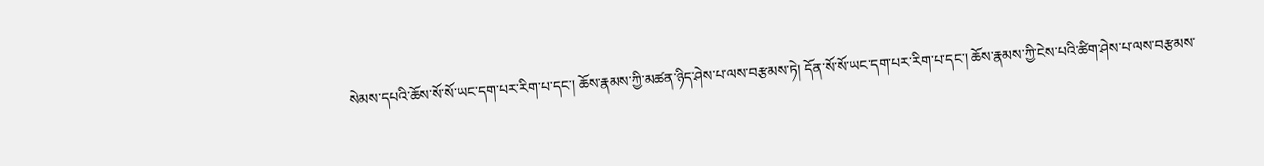སེམས་དཔའི་ཆོས་སོ་སོ་ཡང་དག་པར་རིག་པ་དང་། ཆོས་རྣམས་ཀྱི་མཚན་ཉིད་ཤེས་པ་ལས་བརྩམས་ཏེ། དོན་སོ་སོ་ཡང་དག་པར་རིག་པ་དང་། ཆོས་རྣམས་ཀྱི་ངེས་པའི་ཚིག་ཤེས་པ་ལས་བརྩམས་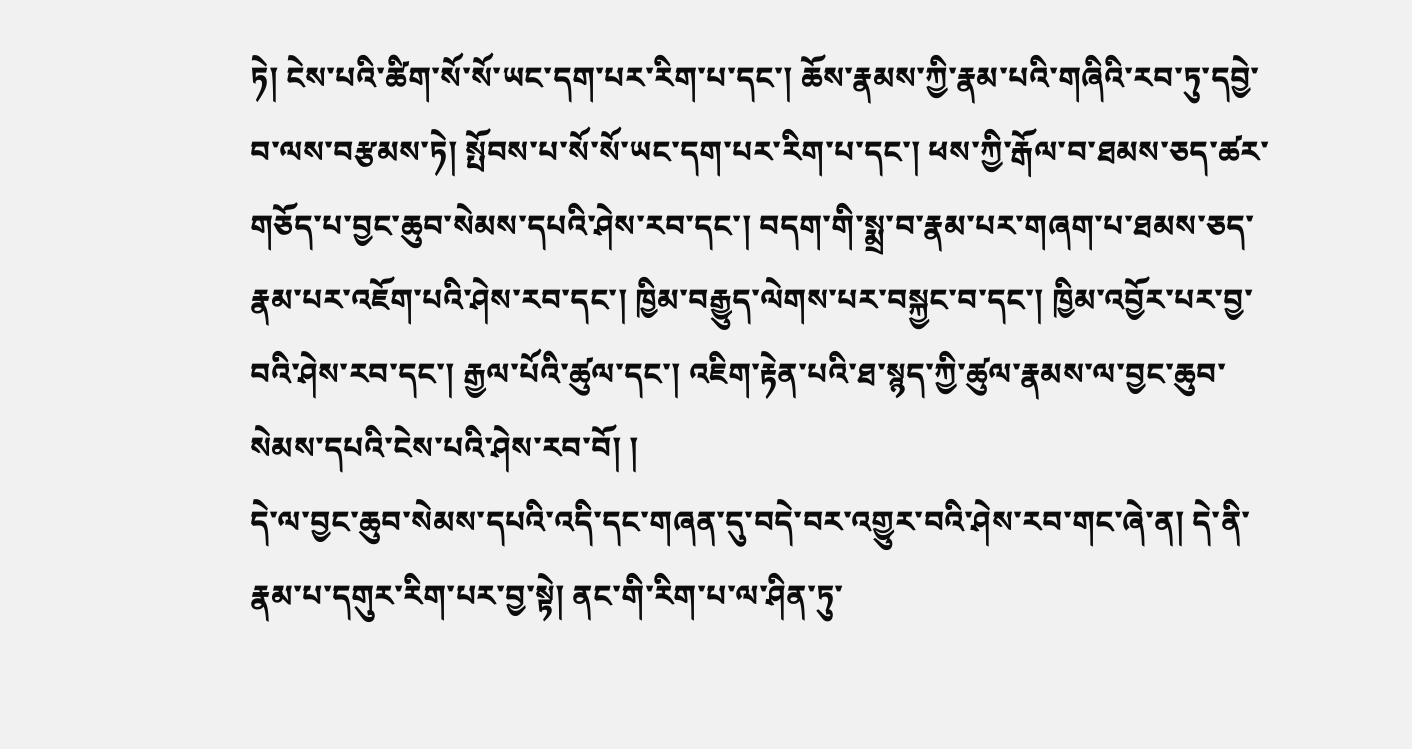ཏེ། ངེས་པའི་ཚིག་སོ་སོ་ཡང་དག་པར་རིག་པ་དང་། ཆོས་རྣམས་ཀྱི་རྣམ་པའི་གཞིའི་རབ་ཏུ་དབྱེ་བ་ལས་བརྩམས་ཏེ། སྤོབས་པ་སོ་སོ་ཡང་དག་པར་རིག་པ་དང་། ཕས་ཀྱི་རྒོལ་བ་ཐམས་ཅད་ཚར་གཅོད་པ་བྱང་ཆུབ་སེམས་དཔའི་ཤེས་རབ་དང་། བདག་གི་སྨྲ་བ་རྣམ་པར་གཞག་པ་ཐམས་ཅད་རྣམ་པར་འཇོག་པའི་ཤེས་རབ་དང་། ཁྱིམ་བརྒྱུད་ལེགས་པར་བསྐྱང་བ་དང་། ཁྱིམ་འབྱོར་པར་བྱ་བའི་ཤེས་རབ་དང་། རྒྱལ་པོའི་ཚུལ་དང་། འཇིག་རྟེན་པའི་ཐ་སྙད་ཀྱི་ཚུལ་རྣམས་ལ་བྱང་ཆུབ་སེམས་དཔའི་ངེས་པའི་ཤེས་རབ་བོ། །
དེ་ལ་བྱང་ཆུབ་སེམས་དཔའི་འདི་དང་གཞན་དུ་བདེ་བར་འགྱུར་བའི་ཤེས་རབ་གང་ཞེ་ན། དེ་ནི་རྣམ་པ་དགུར་རིག་པར་བྱ་སྟེ། ནང་གི་རིག་པ་ལ་ཤིན་ཏུ་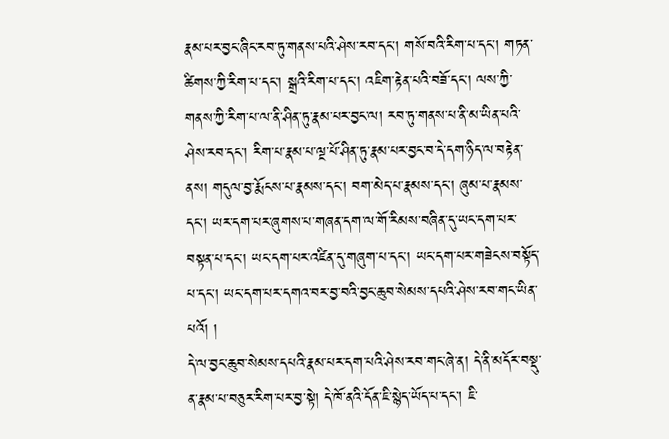རྣམ་པར་བྱང་ཞིང་རབ་ཏུ་གནས་པའི་ཤེས་རབ་དང་། གསོ་བའི་རིག་པ་དང་། གཏན་ཚིགས་ཀྱི་རིག་པ་དང་། སྒྲའི་རིག་པ་དང་། འཇིག་རྟེན་པའི་བཟོ་དང་། ལས་ཀྱི་གནས་ཀྱི་རིག་པ་ལ་ནི་ཤིན་ཏུ་རྣམ་པར་བྱང་ལ། རབ་ཏུ་གནས་པ་ནི་མ་ཡིན་པའི་ཤེས་རབ་དང་། རིག་པ་རྣམ་པ་ལྔ་པོ་ཤིན་ཏུ་རྣམ་པར་བྱང་བ་དེ་དག་ཉིད་ལ་བརྟེན་ནས། གདུལ་བྱ་རྨོངས་པ་རྣམས་དང་། བག་མེད་པ་རྣམས་དང་། ཞུམ་པ་རྣམས་དང་། ཡར་དག་པར་ཞུགས་པ་གཞན་དག་ལ་གོ་རིམས་བཞིན་དུ་ཡང་དག་པར་བསྟན་པ་དང་། ཡང་དག་པར་འཛིན་དུ་གཞུག་པ་དང་། ཡང་དག་པར་གཟེངས་བསྟོད་པ་དང་། ཡང་དག་པར་དགའ་བར་བྱ་བའི་བྱང་ཆུབ་སེམས་དཔའི་ཤེས་རབ་གང་ཡིན་པའོ། །
དེ་ལ་བྱང་ཆུབ་སེམས་དཔའི་རྣམ་པར་དག་པའི་ཤེས་རབ་གང་ཞེ་ན། དེ་ནི་མདོར་བསྡུ་ན་རྣམ་པ་བཅུར་རིག་པར་བྱ་སྟེ། དེ་ཁོ་ནའི་དོན་ཇི་སྙེད་ཡོད་པ་དང་། ཇི་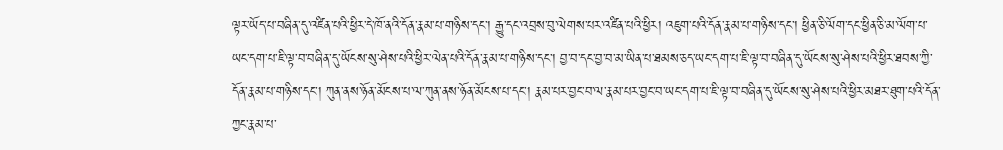ལྟར་ཡོད་པ་བཞིན་དུ་འཛིན་པའི་ཕྱིར་དེ་ཁོ་ནའི་དོན་རྣམ་པ་གཉིས་དང་། རྒྱུ་དང་འབྲས་བུ་ལེགས་པར་འཛིན་པའི་ཕྱིར། འཇུག་པའི་དོན་རྣམ་པ་གཉིས་དང་། ཕྱིན་ཅི་ལོག་དང་ཕྱིན་ཅི་མ་ལོག་པ་ཡང་དག་པ་ཇི་ལྟ་བ་བཞིན་དུ་ཡོངས་སུ་ཤེས་པའི་ཕྱིར་ལེན་པའི་དོན་རྣམ་པ་གཉིས་དང་། བྱ་བ་དང་བྱ་བ་མ་ཡིན་པ་ཐམས་ཅད་ཡང་དག་པ་ཇི་ལྟ་བ་བཞིན་དུ་ཡོངས་སུ་ཤེས་པའི་ཕྱིར་ཐབས་ཀྱི་དོན་རྣམ་པ་གཉིས་དང་། ཀུན་ནས་ཉོན་མོངས་པ་ལ་ཀུན་ནས་ཉོན་མོངས་པ་དང་། རྣམ་པར་བྱང་བ་ལ་རྣམ་པར་བྱང་བ་ཡང་དག་པ་ཇི་ལྟ་བ་བཞིན་དུ་ཡོངས་སུ་ཤེས་པའི་ཕྱིར་མཐར་ཐུག་པའི་དོན་ཀྱང་རྣམ་པ་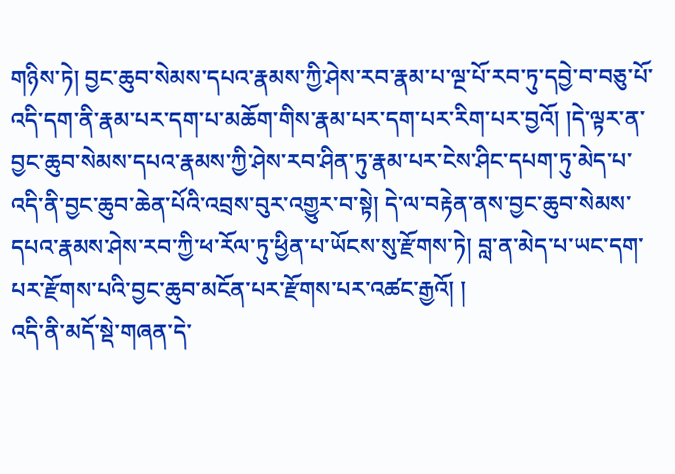གཉིས་ཏེ། བྱང་ཆུབ་སེམས་དཔའ་རྣམས་ཀྱི་ཤེས་རབ་རྣམ་པ་ལྔ་པོ་རབ་ཏུ་དབྱེ་བ་བཅུ་པོ་འདི་དག་ནི་རྣམ་པར་དག་པ་མཆོག་གིས་རྣམ་པར་དག་པར་རིག་པར་བྱའོ། །དེ་ལྟར་ན་བྱང་ཆུབ་སེམས་དཔའ་རྣམས་ཀྱི་ཤེས་རབ་ཤིན་ཏུ་རྣམ་པར་ངེས་ཤིང་དཔག་ཏུ་མེད་པ་འདི་ནི་བྱང་ཆུབ་ཆེན་པོའི་འབྲས་བུར་འགྱུར་བ་སྟེ། དེ་ལ་བརྟེན་ནས་བྱང་ཆུབ་སེམས་དཔའ་རྣམས་ཤེས་རབ་ཀྱི་ཕ་རོལ་ཏུ་ཕྱིན་པ་ཡོངས་སུ་རྫོགས་ཏེ། བླ་ན་མེད་པ་ཡང་དག་པར་རྫོགས་པའི་བྱང་ཆུབ་མངོན་པར་རྫོགས་པར་འཚང་རྒྱའོ། །
འདི་ནི་མདོ་སྡེ་གཞན་དེ་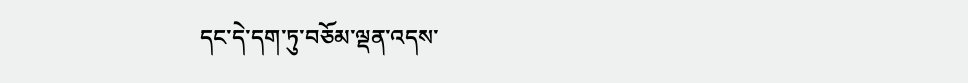དང་དེ་དག་ཏུ་བཅོམ་ལྡན་འདས་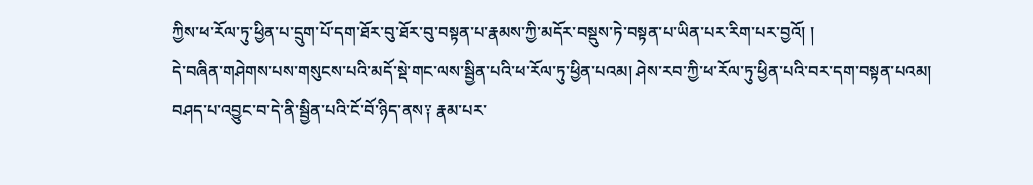ཀྱིས་ཕ་རོལ་ཏུ་ཕྱིན་པ་དྲུག་པོ་དག་ཐོར་བུ་ཐོར་བུ་བསྟན་པ་རྣམས་ཀྱི་མདོར་བསྡུས་ཏེ་བསྟན་པ་ཡིན་པར་རིག་པར་བྱའོ། །
དེ་བཞིན་གཤེགས་པས་གསུངས་པའི་མདོ་སྡེ་གང་ལས་སྦྱིན་པའི་ཕ་རོལ་ཏུ་ཕྱིན་པའམ། ཤེས་རབ་ཀྱི་ཕ་རོལ་ཏུ་ཕྱིན་པའི་བར་དག་བསྟན་པའམ། བཤད་པ་འབྱུང་བ་དེ་ནི་སྦྱིན་པའི་ངོ་བོ་ཉིད་ནས༑ རྣམ་པར་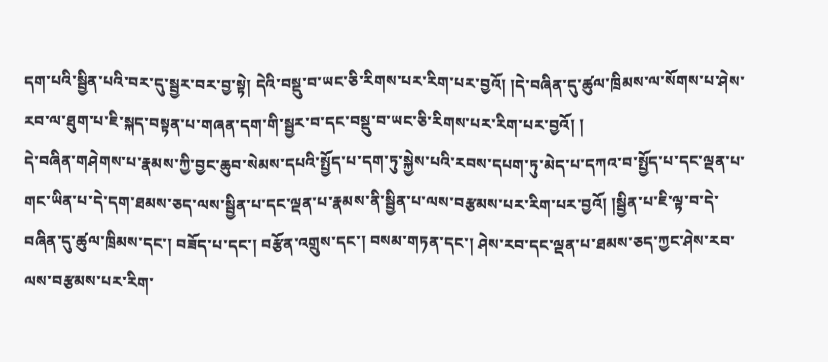དག་པའི་སྦྱིན་པའི་བར་དུ་སྦྱར་བར་བྱ་སྟེ། དེའི་བསྡུ་བ་ཡང་ཅི་རིགས་པར་རིག་པར་བྱའོ། །དེ་བཞིན་དུ་ཚུལ་ཁྲིམས་ལ་སོགས་པ་ཤེས་རབ་ལ་ཐུག་པ་ཇི་སྐད་བསྟན་པ་གཞན་དག་གི་སྦྱར་བ་དང་བསྡུ་བ་ཡང་ཅི་རིགས་པར་རིག་པར་བྱའོ། །
དེ་བཞིན་གཤེགས་པ་རྣམས་ཀྱི་བྱང་ཆུབ་སེམས་དཔའི་སྤྱོད་པ་དག་ཏུ་སྐྱེས་པའི་རབས་དཔག་ཏུ་མེད་པ་དཀའ་བ་སྤྱོད་པ་དང་ལྡན་པ་གང་ཡིན་པ་དེ་དག་ཐམས་ཅད་ལས་སྦྱིན་པ་དང་ལྡན་པ་རྣམས་ནི་སྦྱིན་པ་ལས་བརྩམས་པར་རིག་པར་བྱའོ། །སྦྱིན་པ་ཇི་ལྟ་བ་དེ་བཞིན་དུ་ཚུལ་ཁྲིམས་དང་། བཟོད་པ་དང་། བརྩོན་འགྲུས་དང་། བསམ་གཏན་དང་། ཤེས་རབ་དང་ལྡན་པ་ཐམས་ཅད་ཀྱང་ཤེས་རབ་ལས་བརྩམས་པར་རིག་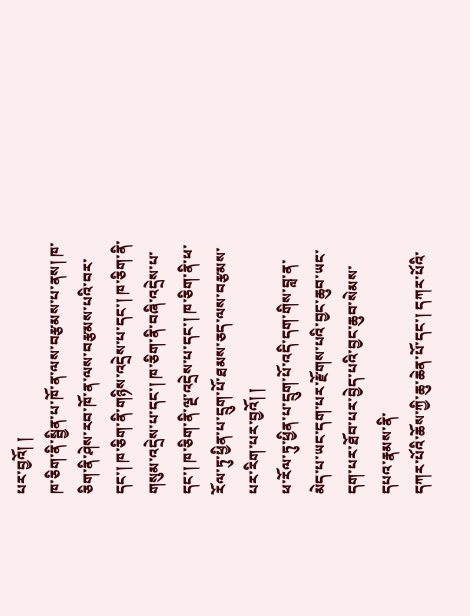པར་བྱའོ། །
ཁ་ཅིག་ནི་སྦྱིན་པ་ཁོ་ན་ལས་བརྩམས་པ་ནས། ཁ་ཅིག་ནི་ཤེས་རབ་ཁོ་ན་ལས་བརྩམས་པའི་བར་དང་། ཁ་ཅིག་ནི་གཉིས་འདྲེས་པ་དང་། ཁ་ཅིག་ནི་གསུམ་འདྲེས་པ་དང་། ཁ་ཅིག་ནི་བཞི་འདྲེས་པ་དང་། ཁ་ཅིག་ནི་ལྔ་འདྲེས་པ་དང་། ཁ་ཅིག་ནི་ཕ་རོལ་ཏུ་ཕྱིན་པ་དྲུག་པོ་ཐམས་ཅད་ལས་བརྩམས་པར་རིག་པར་བྱའོ། །
ཕ་རོལ་ཏུ་ཕྱིན་པ་དྲུག་པོ་འདི་དག་གིས་བླ་ན་མེད་པ་ཡང་དག་པར་རྫོགས་པའི་བྱང་ཆུབ་ཡང་དག་པར་ཐོབ་པར་བྱེད་པའི་བྱང་ཆུབ་སེམས་དཔའ་རྣམས་ནི་
དཀར་པོའི་ཆོས་ཀྱི་ཆུ་ཆེན་པོ་དང་། དཀར་པོའི་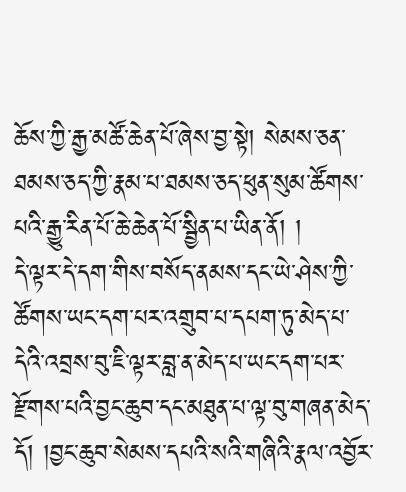ཆོས་ཀྱི་རྒྱ་མཚོ་ཆེན་པོ་ཞེས་བྱ་སྟེ། སེམས་ཅན་ཐམས་ཅད་ཀྱི་རྣམ་པ་ཐམས་ཅད་ཕུན་སུམ་ཚོགས་པའི་རྒྱུ་རིན་པོ་ཆེ་ཆེན་པོ་སྦྱིན་པ་ཡིན་ནོ། །
དེ་ལྟར་དེ་དག་གིས་བསོད་ནམས་དང་ཡེ་ཤེས་ཀྱི་ཚོགས་ཡང་དག་པར་འགྲུབ་པ་དཔག་ཏུ་མེད་པ་དེའི་འབྲས་བུ་ཇི་ལྟར་བླ་ན་མེད་པ་ཡང་དག་པར་རྫོགས་པའི་བྱང་ཆུབ་དང་མཐུན་པ་ལྟ་བུ་གཞན་མེད་དོ། །བྱང་ཆུབ་སེམས་དཔའི་སའི་གཞིའི་རྣལ་འབྱོར་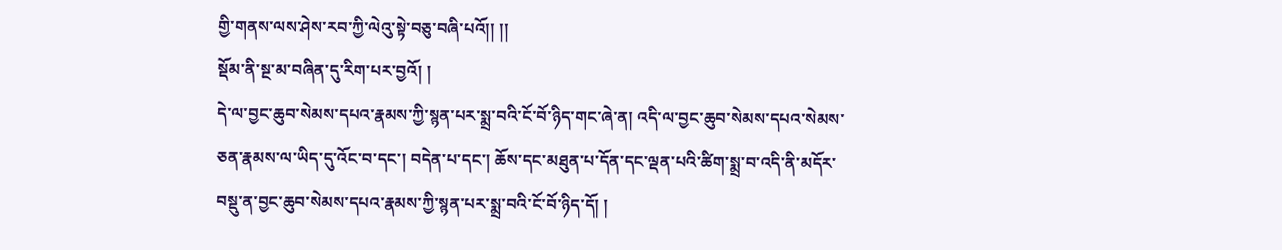གྱི་གནས་ལས་ཤེས་རབ་ཀྱི་ལེའུ་སྟེ་བཅུ་བཞི་པའོ།། །།
སྡོམ་ནི་སྔ་མ་བཞིན་དུ་རིག་པར་བྱའོ། །
དེ་ལ་བྱང་ཆུབ་སེམས་དཔའ་རྣམས་ཀྱི་སྙན་པར་སྨྲ་བའི་ངོ་བོ་ཉིད་གང་ཞེ་ན། འདི་ལ་བྱང་ཆུབ་སེམས་དཔའ་སེམས་ཅན་རྣམས་ལ་ཡིད་དུ་འོང་བ་དང་། བདེན་པ་དང་། ཆོས་དང་མཐུན་པ་དོན་དང་ལྡན་པའི་ཚིག་སྨྲ་བ་འདི་ནི་མདོར་བསྡུ་ན་བྱང་ཆུབ་སེམས་དཔའ་རྣམས་ཀྱི་སྙན་པར་སྨྲ་བའི་ངོ་བོ་ཉིད་དོ། །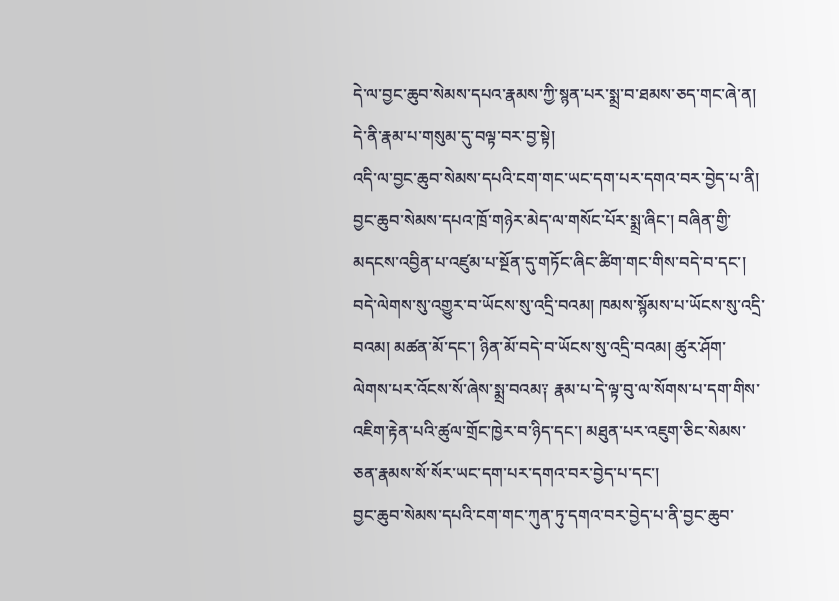དེ་ལ་བྱང་ཆུབ་སེམས་དཔའ་རྣམས་ཀྱི་སྙན་པར་སྨྲ་བ་ཐམས་ཅད་གང་ཞེ་ན། དེ་ནི་རྣམ་པ་གསུམ་དུ་བལྟ་བར་བྱ་སྟེ།
འདི་ལ་བྱང་ཆུབ་སེམས་དཔའི་ངག་གང་ཡང་དག་པར་དགའ་བར་བྱེད་པ་ནི། བྱང་ཆུབ་སེམས་དཔའ་ཁྲོ་གཉེར་མེད་ལ་གསོང་པོར་སྨྲ་ཞིང་། བཞིན་གྱི་མདངས་འབྱིན་པ་འཛུམ་པ་སྔོན་དུ་གཏོང་ཞིང་ཚིག་གང་གིས་བདེ་བ་དང་། བདེ་ལེགས་སུ་འགྱུར་བ་ཡོངས་སུ་འདྲི་བའམ། ཁམས་སྙོམས་པ་ཡོངས་སུ་འདྲི་བའམ། མཚན་མོ་དང་། ཉིན་མོ་བདེ་བ་ཡོངས་སུ་འདྲི་བའམ། ཚུར་ཤོག་ལེགས་པར་འོངས་སོ་ཞེས་སྨྲ་བའམ༑ རྣམ་པ་དེ་ལྟ་བུ་ལ་སོགས་པ་དག་གིས་འཇིག་རྟེན་པའི་ཚུལ་གྲོང་ཁྱེར་བ་ཉིད་དང་། མཐུན་པར་འཇུག་ཅིང་སེམས་ཅན་རྣམས་སོ་སོར་ཡང་དག་པར་དགའ་བར་བྱེད་པ་དང་།
བྱང་ཆུབ་སེམས་དཔའི་ངག་གང་ཀུན་ཏུ་དགའ་བར་བྱེད་པ་ནི་བྱང་ཆུབ་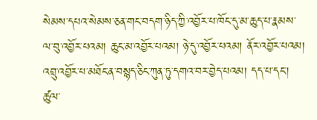སེམས་དཔའ་སེམས་ཅན་གང་བདག་ཉིད་ཀྱི་འབྱོར་པ་ཁོང་དུ་མ་ཆུད་པ་རྣམས་ལ་བུ་འབྱོར་པའམ། ཆུང་མ་འབྱོར་པའམ། ཉེ་དུ་འབྱོར་པའམ། ནོར་འབྱོར་པའམ། འབྲུ་འབྱོར་པ་མཐོང་ན་བསྙད་ཅིང་ཀུན་ཏུ་དགའ་བར་བྱེད་པའམ། དད་པ་དང་། ཚུལ་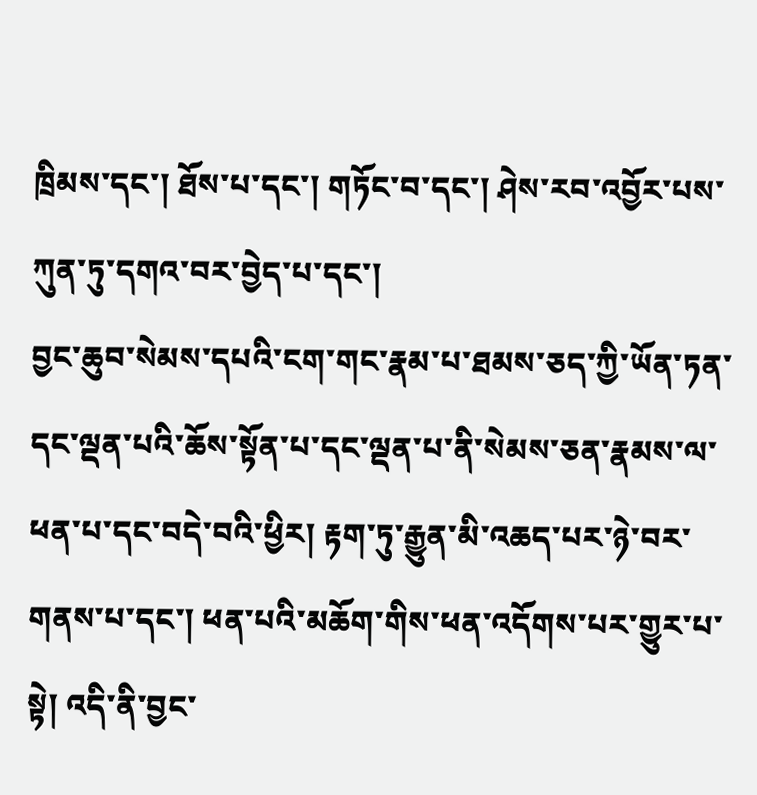ཁྲིམས་དང་། ཐོས་པ་དང་། གཏོང་བ་དང་། ཤེས་རབ་འབྱོར་པས་ཀུན་ཏུ་དགའ་བར་བྱེད་པ་དང་།
བྱང་ཆུབ་སེམས་དཔའི་ངག་གང་རྣམ་པ་ཐམས་ཅད་ཀྱི་ཡོན་ཏན་དང་ལྡན་པའི་ཆོས་སྟོན་པ་དང་ལྡན་པ་ནི་སེམས་ཅན་རྣམས་ལ་ཕན་པ་དང་བདེ་བའི་ཕྱིར། རྟག་ཏུ་རྒྱུན་མི་འཆད་པར་ཉེ་བར་གནས་པ་དང་། ཕན་པའི་མཆོག་གིས་ཕན་འདོགས་པར་གྱུར་པ་སྟེ། འདི་ནི་བྱང་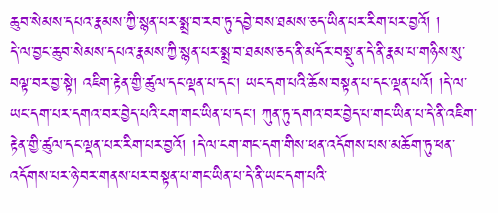ཆུབ་སེམས་དཔའ་རྣམས་ཀྱི་སྙན་པར་སྨྲ་བ་རབ་ཏུ་དབྱེ་བས་ཐམས་ཅད་ཡིན་པར་རིག་པར་བྱའོ། །
དེ་ལ་བྱང་ཆུབ་སེམས་དཔའ་རྣམས་ཀྱི་སྙན་པར་སྨྲ་བ་ཐམས་ཅད་ནི་མདོར་བསྡུ་ན་དེ་ནི་རྣམ་པ་གཉིས་སུ་བལྟ་བར་བྱ་སྟེ། འཇིག་རྟེན་གྱི་ཚུལ་དང་ལྡན་པ་དང་། ཡང་དག་པའི་ཆོས་བསྟན་པ་དང་ལྡན་པའོ། །དེ་ལ་ཡང་དག་པར་དགའ་བར་བྱེད་པའི་ངག་གང་ཡིན་པ་དང་། ཀུན་ཏུ་དགའ་བར་བྱེད་པ་གང་ཡིན་པ་དེ་ནི་འཇིག་རྟེན་གྱི་ཚུལ་དང་ལྡན་པར་རིག་པར་བྱའོ། །དེ་ལ་ངག་གང་དག་གིས་ཕན་འདོགས་པས་མཆོག་ཏུ་ཕན་འདོགས་པར་ཉེ་བར་གནས་པར་བསྟན་པ་གང་ཡིན་པ་དེ་ནི་ཡང་དག་པའི་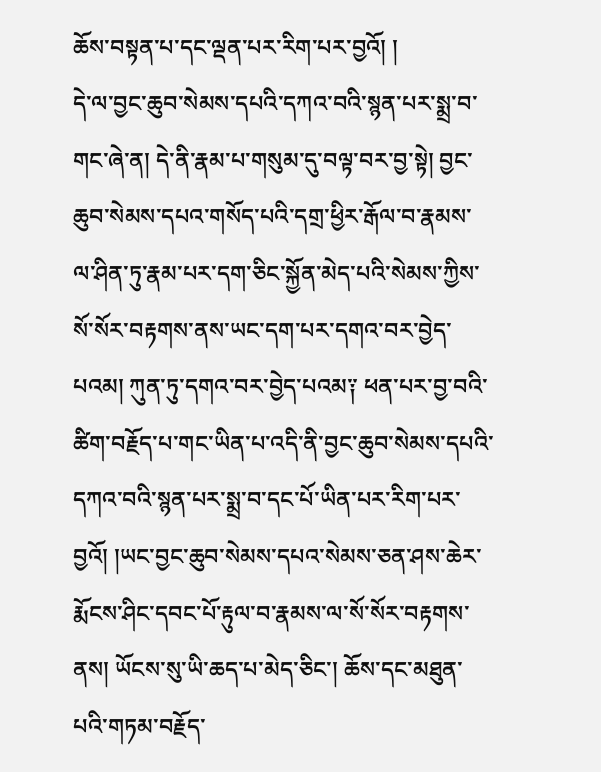ཆོས་བསྟན་པ་དང་ལྡན་པར་རིག་པར་བྱའོ། །
དེ་ལ་བྱང་ཆུབ་སེམས་དཔའི་དཀའ་བའི་སྙན་པར་སྨྲ་བ་གང་ཞེ་ན། དེ་ནི་རྣམ་པ་གསུམ་དུ་བལྟ་བར་བྱ་སྟེ། བྱང་ཆུབ་སེམས་དཔའ་གསོད་པའི་དགྲ་ཕྱིར་རྒོལ་བ་རྣམས་ལ་ཤིན་ཏུ་རྣམ་པར་དག་ཅིང་སྐྱོན་མེད་པའི་སེམས་ཀྱིས་སོ་སོར་བརྟགས་ནས་ཡང་དག་པར་དགའ་བར་བྱེད་པའམ། ཀུན་ཏུ་དགའ་བར་བྱེད་པའམ༑ ཕན་པར་བྱ་བའི་ཚིག་བརྗོད་པ་གང་ཡིན་པ་འདི་ནི་བྱང་ཆུབ་སེམས་དཔའི་དཀའ་བའི་སྙན་པར་སྨྲ་བ་དང་པོ་ཡིན་པར་རིག་པར་བྱའོ། །ཡང་བྱང་ཆུབ་སེམས་དཔའ་སེམས་ཅན་ཤས་ཆེར་རྨོངས་ཤིང་དབང་པོ་རྟུལ་བ་རྣམས་ལ་སོ་སོར་བརྟགས་ནས། ཡོངས་སུ་ཡི་ཆད་པ་མེད་ཅིང་། ཆོས་དང་མཐུན་པའི་གཏམ་བརྗོད་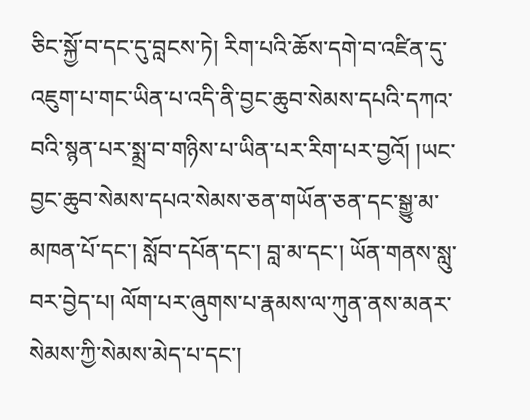ཅིང་སྐྱོ་བ་དང་དུ་བླངས་ཏེ། རིག་པའི་ཆོས་དགེ་བ་འཛིན་དུ་འཇུག་པ་གང་ཡིན་པ་འདི་ནི་བྱང་ཆུབ་སེམས་དཔའི་དཀའ་བའི་སྙན་པར་སྨྲ་བ་གཉིས་པ་ཡིན་པར་རིག་པར་བྱའོ། །ཡང་བྱང་ཆུབ་སེམས་དཔའ་སེམས་ཅན་གཡོན་ཅན་དང་སྒྱུ་མ་མཁན་པོ་དང་། སློབ་དཔོན་དང་། བླ་མ་དང་། ཡོན་གནས་སླུ་བར་བྱེད་པ། ལོག་པར་ཞུགས་པ་རྣམས་ལ་ཀུན་ནས་མནར་སེམས་ཀྱི་སེམས་མེད་པ་དང་།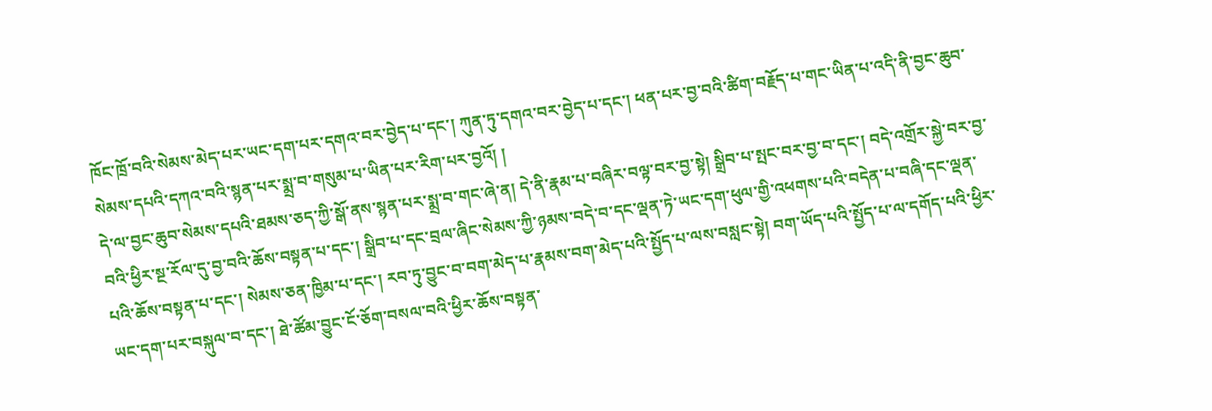ཁོང་ཁྲོ་བའི་སེམས་མེད་པར་ཡང་དག་པར་དགའ་བར་བྱེད་པ་དང་། ཀུན་ཏུ་དགའ་བར་བྱེད་པ་དང་། ཕན་པར་བྱ་བའི་ཚིག་བརྗོད་པ་གང་ཡིན་པ་འདི་ནི་བྱང་ཆུབ་སེམས་དཔའི་དཀའ་བའི་སྙན་པར་སྨྲ་བ་གསུམ་པ་ཡིན་པར་རིག་པར་བྱའོ། །
དེ་ལ་བྱང་ཆུབ་སེམས་དཔའི་ཐམས་ཅད་ཀྱི་སྒོ་ནས་སྙན་པར་སྨྲ་བ་གང་ཞེ་ན། དེ་ནི་རྣམ་པ་བཞིར་བལྟ་བར་བྱ་སྟེ། སྒྲིབ་པ་སྤང་བར་བྱ་བ་དང་། བདེ་འགྲོར་སྐྱེ་བར་བྱ་བའི་ཕྱིར་སྔ་རོལ་དུ་བྱ་བའི་ཆོས་བསྟན་པ་དང་། སྒྲིབ་པ་དང་བྲལ་ཞིང་སེམས་ཀྱི་ཉམས་བདེ་བ་དང་ལྡན་ཏེ་ཡང་དག་ཕུལ་གྱི་འཕགས་པའི་བདེན་པ་བཞི་དང་ལྡན་པའི་ཆོས་བསྟན་པ་དང་། སེམས་ཅན་ཁྱིམ་པ་དང་། རབ་ཏུ་བྱུང་བ་བག་མེད་པ་རྣམས་བག་མེད་པའི་སྤྱོད་པ་ལས་བསླང་སྟེ། བག་ཡོད་པའི་སྤྱོད་པ་ལ་དགོད་པའི་ཕྱིར་ཡང་དག་པར་བསྐུལ་བ་དང་། ཐེ་ཚོམ་བྱུང་ངོ་ཅོག་བསལ་བའི་ཕྱིར་ཆོས་བསྟན་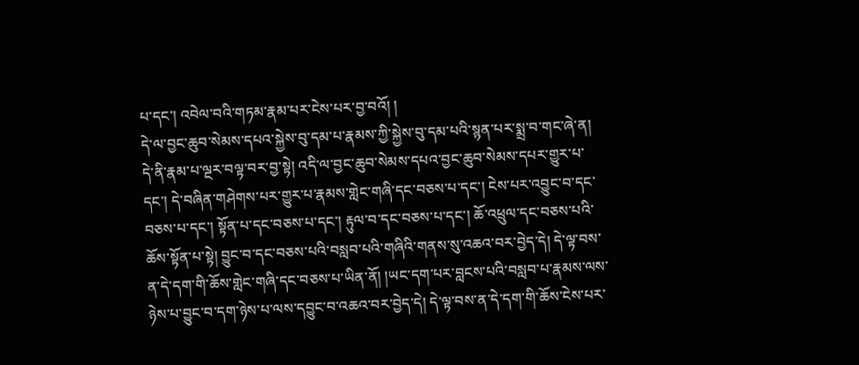པ་དང་། འབེལ་བའི་གཏམ་རྣམ་པར་ངེས་པར་བྱ་བའོ། །
དེ་ལ་བྱང་ཆུབ་སེམས་དཔའ་སྐྱེས་བུ་དམ་པ་རྣམས་ཀྱི་སྐྱེས་བུ་དམ་པའི་སྙན་པར་སྨྲ་བ་གང་ཞེ་ན། དེ་ནི་རྣམ་པ་ལྔར་བལྟ་བར་བྱ་སྟེ། འདི་ལ་བྱང་ཆུབ་སེམས་དཔའ་བྱང་ཆུབ་སེམས་དཔར་གྱུར་པ་དང་། དེ་བཞིན་གཤེགས་པར་གྱུར་པ་རྣམས་གླེང་གཞི་དང་བཅས་པ་དང་། ངེས་པར་འབྱུང་བ་དང་བཅས་པ་དང་། སྟོན་པ་དང་བཅས་པ་དང་། རྟུལ་བ་དང་བཅས་པ་དང་། ཆོ་འཕྲུལ་དང་བཅས་པའི་ཆོས་སྟོན་པ་སྟེ། བྱུང་བ་དང་བཅས་པའི་བསླབ་པའི་གཞིའི་གནས་སུ་འཆའ་བར་བྱེད་དེ། དེ་ལྟ་བས་ན་དེ་དག་གི་ཆོས་གླེང་གཞི་དང་བཅས་པ་ཡིན་ནོ། །ཡང་དག་པར་བླངས་པའི་བསླབ་པ་རྣམས་ལས་ཉེས་པ་བྱུང་བ་དག་ཉེས་པ་ལས་དབྱུང་བ་འཆའ་བར་བྱེད་དེ། དེ་ལྟ་བས་ན་དེ་དག་གི་ཆོས་ངེས་པར་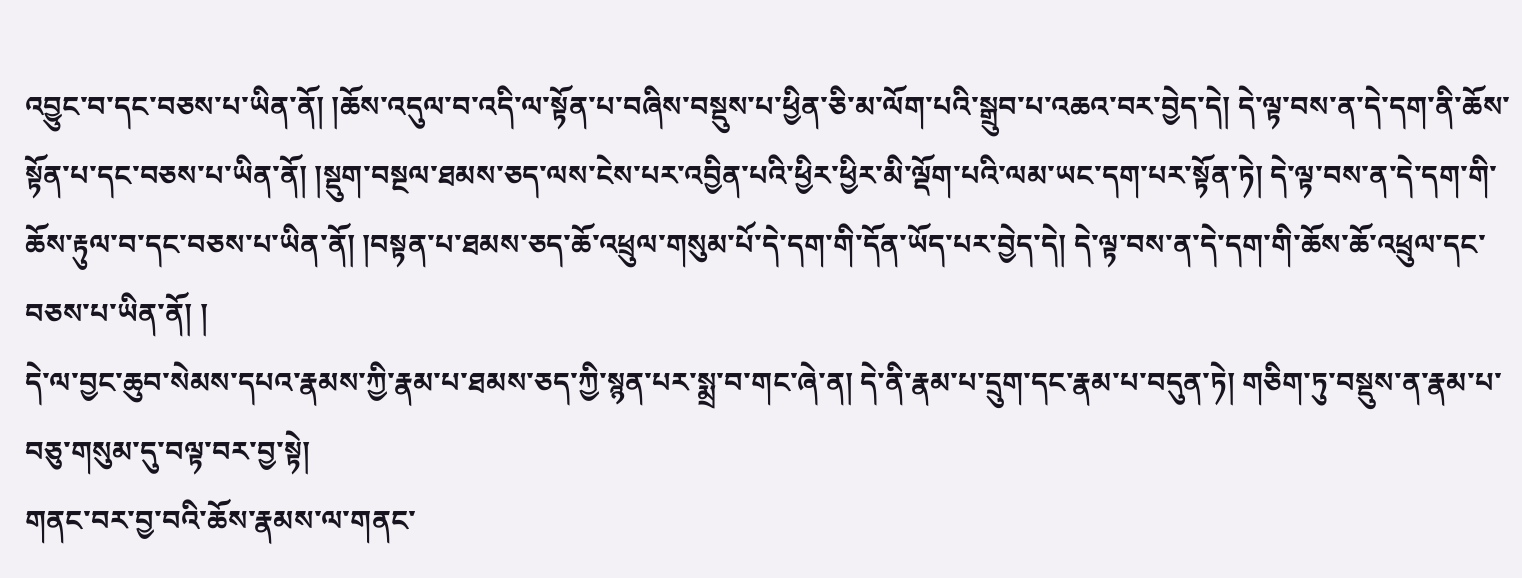འབྱུང་བ་དང་བཅས་པ་ཡིན་ནོ། །ཆོས་འདུལ་བ་འདི་ལ་སྟོན་པ་བཞིས་བསྡུས་པ་ཕྱིན་ཅི་མ་ལོག་པའི་སྒྲུབ་པ་འཆའ་བར་བྱེད་དེ། དེ་ལྟ་བས་ན་དེ་དག་ནི་ཆོས་སྟོན་པ་དང་བཅས་པ་ཡིན་ནོ། །སྡུག་བསྔལ་ཐམས་ཅད་ལས་ངེས་པར་འབྱིན་པའི་ཕྱིར་ཕྱིར་མི་ལྡོག་པའི་ལམ་ཡང་དག་པར་སྟོན་ཏེ། དེ་ལྟ་བས་ན་དེ་དག་གི་ཆོས་རྟུལ་བ་དང་བཅས་པ་ཡིན་ནོ། །བསྟན་པ་ཐམས་ཅད་ཆོ་འཕྲུལ་གསུམ་པོ་དེ་དག་གི་དོན་ཡོད་པར་བྱེད་དེ། དེ་ལྟ་བས་ན་དེ་དག་གི་ཆོས་ཆོ་འཕྲུལ་དང་བཅས་པ་ཡིན་ནོ། །
དེ་ལ་བྱང་ཆུབ་སེམས་དཔའ་རྣམས་ཀྱི་རྣམ་པ་ཐམས་ཅད་ཀྱི་སྙན་པར་སྨྲ་བ་གང་ཞེ་ན། དེ་ནི་རྣམ་པ་དྲུག་དང་རྣམ་པ་བདུན་ཏེ། གཅིག་ཏུ་བསྡུས་ན་རྣམ་པ་བཅུ་གསུམ་དུ་བལྟ་བར་བྱ་སྟེ།
གནང་བར་བྱ་བའི་ཆོས་རྣམས་ལ་གནང་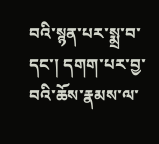བའི་སྙན་པར་སྨྲ་བ་དང་། དགག་པར་བྱ་བའི་ཆོས་རྣམས་ལ་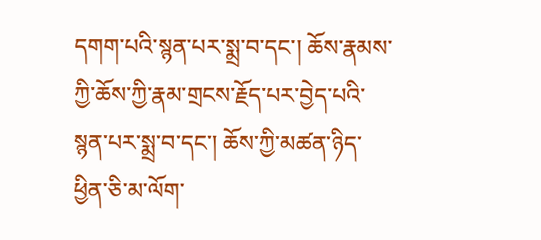དགག་པའི་སྙན་པར་སྨྲ་བ་དང་། ཆོས་རྣམས་ཀྱི་ཆོས་ཀྱི་རྣམ་གྲངས་རྗོད་པར་བྱེད་པའི་སྙན་པར་སྨྲ་བ་དང་། ཆོས་ཀྱི་མཚན་ཉིད་ཕྱིན་ཅི་མ་ལོག་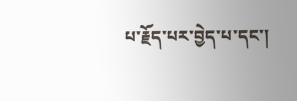པ་རྗོད་པར་བྱེད་པ་དང་།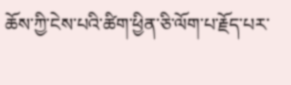ཆོས་ཀྱི་ངེས་པའི་ཚིག་ཕྱིན་ཅི་ལོག་པ་རྗོད་པར་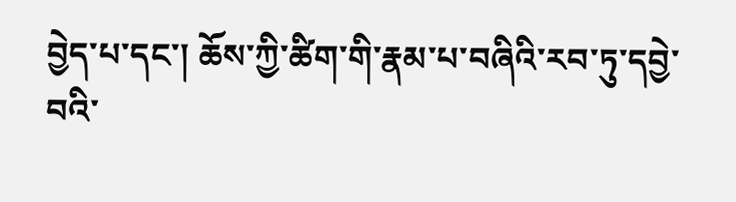བྱེད་པ་དང་། ཆོས་ཀྱི་ཚིག་གི་རྣམ་པ་བཞིའི་རབ་ཏུ་དབྱེ་བའི་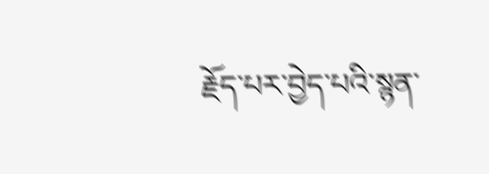རྗོད་པར་བྱེད་པའི་སྙན་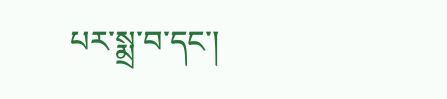པར་སྨྲ་བ་དང་།